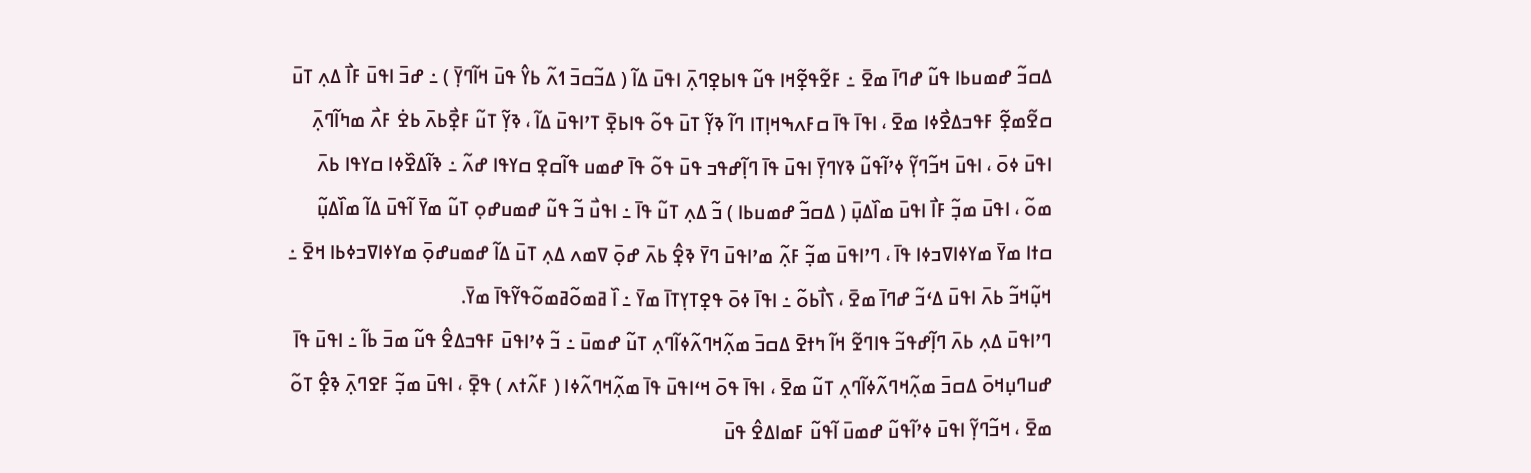ߡߛߏ߬ ߝߘߎߕߊ ߟߎ߬ ߝߣߊ߫ ߘߐ߫ ߸ ߓߐ߬ߟߐ߲߬ߞߊ ߟߎ߬ ߟߊߕߐ߲ߣߍ߲߫ ߊߟߎ߫ ߡߊ߬ ( ߡߏ߬ߛߏ߫ ߗߍ߬ ߕߌ߮ ߟߎ߫ ߞߊ߬ߣߌ߲߫ ) ߸ ߝߏ߫ ߊߟߎ߫ ߓߊ߯ ߡߍ߲ ߠߎ߫ ߛߐ߬ߘߐ߲߬ ߓߟߏߡߐ߯ߦߊ ߘߐ߫ ، ߊߟߊ߫ ߟߊ߫ ߛߓߍߒߞߊ߲ߠߊ ߣߊ߬ ߢߌ߲߬ ߠߎ߫ ߟߋ߬ ߟߊߕߐ߲߫ ߠߴߊߟߎ߫ ߡߊ߬ ، ߢߌ߲߬ ߠߎ߬ ߓߐ߲߯ߕߍ߫ ߕߐ߭ ߓߍ߯ ߘߤߊ߬ߣߍ߲߫ ߊߟߎ߫ ߦߋ߫ ، ߊߟߎ߫ ߞߏ߬ߣߌ߲߬ ߦߴߊ߬ߟߎ߬ ߢߌߣߌ߲߫ ߊߟߎ߫ ߟߊ߫ ߣߊ߲߬ߝߟߏ ߟߎ߫ ߟߋ߬ ߟߊ߫ ߝߘߎ ߟߊ߬ߛߐ߲ ߛߌߟߊ ߝߍ߬ ߸ ߢߊ߬ߡߐ߰ߦߊ ߛߌߟߊ ߕߍ߫ ߘߋ߬ ، ߊߟߎ߫ ߘߏ߲߬ ߓߊ߯ ߊߟߎ߫ ߘߊ߰ߡߎ߲߫ ( ߡߛߏ߬ ߝߘߎߕߊ ) ߏ߬ ߡߍ߲ ߠߎ߬ ߟߊ߫ ߸ ߊߟߎ߯ ߏ߬ ߟߎ߬ ߝߘߎߝߋ߲ ߠߎ߬ ߘߌ߫ ߊ߬ߟߎ߫ ߡߊ߬ ߘߊ߰ߡߎ߲߬ ߛߙߊ ߘߌ߫ ߘߌߦߊߜߏߦߊ ߟߊ߫ ، ߣߴߊߟߎ߫ ߘߏ߲߬ ߓߍ߲߬ ߘߴߊߟߎ߫ ߣߌ߫ ߢߐ߲߮ ߕߍ߫ ߝߋ߲߫ ߜߘߍ ߡߍ߲ ߠߎ߫ ߡߊ߬ ߝߘߎߝߋ߲߫ ߘߌߦߊߜߏߦߕߊ ߞߐ߫ ߸ ߞߎ߲߬ߞߏ߬ ߕߍ߫ ߊߟߎ߫ ߡߵߏ߬ ߝߣߊ߫ ߘߐ߫ ، ߖߊ߯ߕߋ߬ ߸ ߊߟߊ߫ ߦߋ߫ ߟߐ߲ߠߌ߲ߠߊ߫ ߘߌ߫ ߸ ߊ߰ ߥߘߋ߬ߥߘߋ߬ߟߌ߬ߟߊ߫ ߘߌ߫.
ߣߴߊߟߎ߫ ߡߍ߲ ߕߍ߫ ߣߊ߲߬ߝߟߏ߬ ߟߊߣߐ߬ ߞߊ߬ ߤߙߐ߫ ߡߛߏ߫ ߘߍ߲߬ߞߣߍ߬ߦߊ߬ߣߍ߲ ߠߎ߬ ߝߘߎ߫ ߸ ߏ߬ ߦߴߊߟߎ߫ ߓߟߏߡߐ߮ ߟߎ߬ ߘߏ߫ ߕߊ߬ ߸ ߊߟߎ߫ ߟߊ߫ ߝߎߣߎ߲ߞߋ߫ ߡߛߏ߫ ߘߍ߲߬ߞߣߍ߬ߦߊ߬ߣߍ߲ ߠߎ߬ ߘߐ߫ ، ߊߟߊ߫ ߟߋ߫ ߞߵߊߟߎ߫ ߟߊ߫ ߘߍ߲߬ߞߣߍ߬ߦߊ ( ߓߍ߬ߙߍ ) ߟߐ߲߫ ، ߊߟߎ߫ ߘߏ߲߬ ߓߐߣߍ߲߫ ߢߐ߲߮ ߠߋ߬ ߘߐ߫ ، ߞߏ߬ߣߌ߲߬ ߊߟߎ߫ ߦߴߊ߬ߟߎ߬ ߝߘߎ߫ ߊ߬ߟߎ߬ ߓߘߊߡߐ߮ ߟߎ߫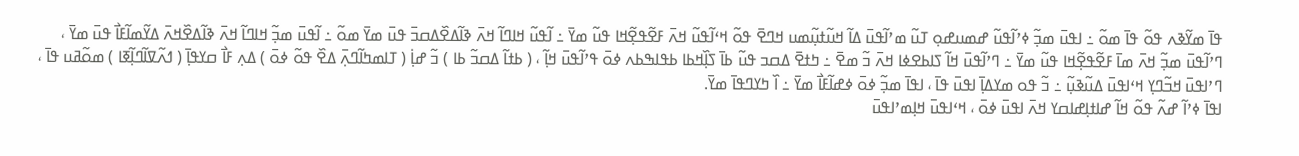ߟߊ߫ ߘߌ߬ߢߍ ߟߋ߬ ߟߊ߫ ߘߋ߬ ߸ ߊߟߎ߫ ߘߏ߲߬ ߦߴߊ߬ߟߎ߬ ߝߘߎߝߋ߲ ߠߎ߬ ߘߴߊ߬ߟߎ߫ ߡߊ߬ ߞߎ߬ߙߎ߲߬ߘߎ ߞߣߐ߫ ߟߋ߬ ߞߵߊ߬ߟߎ߬ ߞߍ߫ ߓߐ߬ߟߐ߲߬ߞߊ ߟߎ߬ ߘߌ߫ ߸ ߊ߬ߟߎ߬ ߞߊߣߊ߬ ߞߍ߫ ߢߊ߬ߡߐ߰ߡߛߏ߫ ߟߎ߫ ߘߌ߫ ߘߋ߬ ߸ ߊ߬ߟߎ߫ ߘߏ߲߬ ߞߊߣߊ߬ ߞߍ߫ ߢߊ߬ߡߐ߰ߞߍ߫ ߡߌ߬ߘߊ߬ߓߊ߯ ߟߎ߫ ߘߌ߫ ، ߣߴߊ߬ߟߎ߫ ߘߏ߲߬ ߞߍ߫ ߘߊ߫ ߓߐ߬ߟߐ߲߬ߞߊ ߟߎ߬ ߘߌ߫ ߸ ߣߴߊ߬ߟߎ߫ ߞߊ߬ ߖߊߕߐߦߊ ߞߍ߫ ߏ߬ ߘߐ߫ ߸ ߤߙߐ߫ ߡߛߏ ߟߎ߬ ߕߊ߫ ߖߊ߲߰ߞߕߊ ߕߟߊߒߕߍ ߦߋ߫ ߟߴߊ߬ߟߎ߫ ߞߊ߲߬ ، ( ߕߙߊ߬ ߡߛߏ߬ ߕߊ ) ߏ߬ ߝߊ߲߭ ( ߠߊߘߤߊ߬ߣߍ߲߫ ߡߐ߰ ߟߋ߬ ߦߋ߫ ) ߡߍ߲ ߓߊ߯ ߛߌߟߊ߲߫ ( ߗߍ߬ߜߊ߬ߣߊ߲߬ߧߊ ) ߘߋ߬ߥߎ ߟߊ߫ ، ߣߴߊߟߎ߫ ߞߏ߬ߣߌ߲ ߞߵߊߟߎ߫ ߡߎ߬ߢߎ߲߬ ߸ ߏ߬ ߟߋ ߘߌߡߊ߲߫ ߊߟߎ߫ ߟߊ߫ ، ߊߟߊ߫ ߘߏ߲߬ ߦߋ߫ ߦߝߊ߬ߓߊ߯ ߘߌ߫ ߸ ߊ߰ ߤߌߣߟߊ߫ ߘߌ߫.
ߊߟߊ߫ ߦߴߊ߬ ߝߍ߬ ߟߋ߬ ߞߊ߬ ߝߊߙߊ߲ߝߊߛߌ ߞߍ߫ ߊߟߎ߫ ߦߋ߫ ، ߞߵߊߟߎ߫ ߞߊ߲ߘߴߊߟߎ߫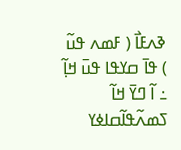ߢߍߓߊ߯ ( ߓߘߍ ߟߎ߬ ) ߟߊ߫ ߛߌߟߊ ߟߎ߫ ߞߊ߲߬ ߸ ߊ߬ ߣߌ߫ ߞߊ߬ ߖߘߍ߬ߟߊ߬ߛߊߦߌ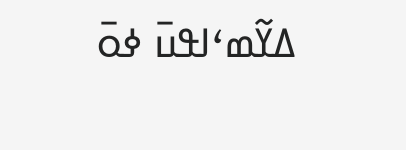ߡߌ߬ߘߵߊߟߎ߫ ߦߋ߫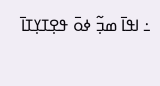߸ ߊߟߊ߫ ߘߏ߲߬ ߦߋ߫ ߟߐ߲ߠߌ߲ߠߊ߫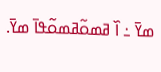ߘߌ߫ ߸ ߊ߰ ߥߘߋ߬ߥߘߋ߬ߟߊ߫ ߘߌ߫.